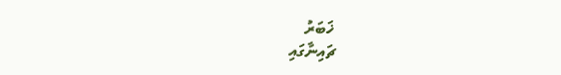ޚަބަރު
ޗައިނާގައި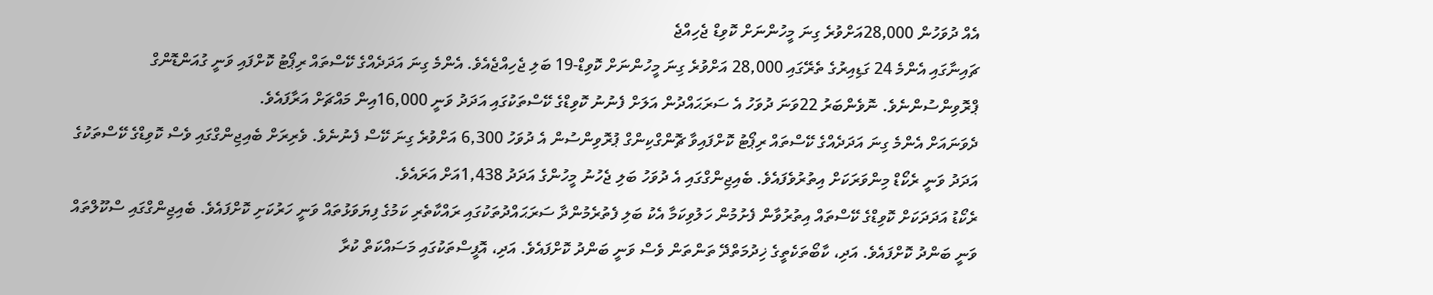އެއް ދުވަހުން 28,000އަށްވުރެ ގިނަ މީހުންނަށް ކޮވިޑް ޖެހިއްޖެ
ޗައިނާގައި އެންމެ 24 ގަޑިއިރުގެ ތެރޭގައި 28,000 އަށްވުރެ ގިނަ މީހުންނަށް ކޮވިޑް-19 ބަލި ޖެހިއްޖެއެވެ. އެންމެ ގިނަ އަދަދެއްގެ ކޭސްތައް ރިޕޯޓު ކޮށްފައި ވަނީ ގުއަންޑޮންގް ޕްރޮވިންސުންނެވެ. ނޮވެންބަރު 22ވަނަ ދުވަހު އެ ސަރަޙައްދުން އަލަށް ފެނުނު ކޮވިޑްގެ ކޭސްތަކުގައި އަދަދު ވަނީ 16,000އިން މައްޗަށް އަރާފައެވެ.
ދެވަނައަށް އެންމެ ގިނަ އަދަދެއްގެ ކޭސްތައް ރިޕޯޓު ކޮށްފައިވާ ޗޮންގްކިންގް ޕުރޮވިންސުން އެ ދުވަހު 6,300 އަށްވުރެ ގިނަ ކޭސް ފެނުނެވެ. ވެރިރަށް ބެއިޖިންގްގައި ވެސް ކޮވިޑްގެ ކޭސްތަކުގެ އަދަދު ވަނީ ރެކޯޑް މިންވަރަކަށް އިތުރުވެފައެވެ. ބެއިޖިންގްގައި އެ ދުވަހު ބަލި ޖެހުނު މީހުންގެ އަދަދު 1,438އަށް އަރައެވެ.
ރެކޯޑު އަދަދަކަށް ކޮވިޑްގެ ކޭސްތައް އިތުރުވާން ފެށުމުން ހަލުވިކަމާ އެކު ބަލި ފެތުރެމުންދާ ސަރަޙައްދުތަކުގައި ރައްކާތެރި ކަމުގެ ފިޔަވަޅުތައް ވަނީ ހަރުކަށި ކޮށްފައެވެ. ބެއިޖިންގްގައި ސްކޫލްތައް ވަނީ ބަންދު ކޮށްފައެވެ. އަދި، ކާބޯތަކެތީގެ ޚިދުމަތްދޭ ތަންތަން ވެސް ވަނީ ބަންދު ކޮށްފައެވެ. އަދި، އޮފީސްތަކުގައި މަސައްކަތް ކުރާ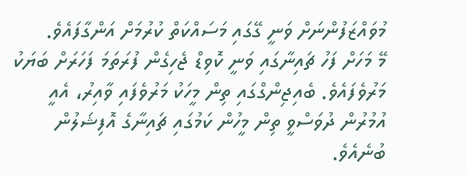މުވައްޒަފުންނަށް ވަނީ ގޭގައި މަސައްކަތް ކުރުމަށް އަންގާފައެވެ.
މޭ މަހަށް ފަހު ޗައިނާގައި ވަނީ ކޮވިޑް ޖެހިގެން ފުރަތަމަ ފަހަރަށް ބަޔަކު މަރުވެފައެވެ. ބެއިޖިންގްގައި ތިން މީހަކު މަރުވެފައި ވާއިރު، އެއީ އުމުރުން ދުވަސްވީ ތިން މީހުން ކަމުގައި ޗައިނާގެ އޮފިޝަލުން ބުނެއެވެ.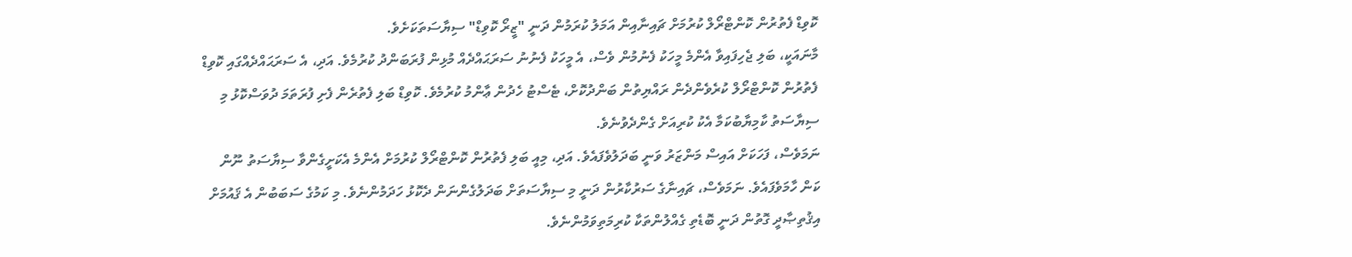ކޮވިޑް ފެތުރުން ކޮންޓްރޯލް ކުރުމަށް ޗައިނާއިން އަމަލު ކުރަމުން ދަނީ "ޒީރޯ ކޮވިޑް" ސިޔާސަތަކަށެވެ.
މާނައަކީ، ބަލި ޖެހިފައިވާ އެންމެ މީހަކު ފެނުމުން ވެސް، އެ މީހަކު ފެނުނު ސަރަޙައްދެއް މުޅިން ފުރަބަންދު ކުރުމެވެ. އަދި، އެ ސަރަޙައްދެއްގައި ކޮވިޑް ފެތުރުން ކޮންޓްރޯލް ކުރެވެންދެން ރައްޔިތުން ބަންދުކޮށް، ޓެސްޓު ހެދުން ޢާންމު ކުރުމެވެ. ކޮވިޑް ބަލި ފެތުރެން ފެށި ފުރަތަމަ ދުވަސްކޮޅު މި ސިޔާސަތު ކާމިޔާބުކަމާ އެކު ކުރިއަށް ގެންދެވުނެވެ.
ނަމަވެސް، ފަހަކަށް އައިސް މަންޒަރު ވަނީ ބަދަލުވެފައެވެ. އަދި، މިއީ ބަލި ފެތުރުން ކޮންޓްރޯލް ކުރުމަށް އެންމެ އެކަށީގެންވާ ސިޔާސަތު ނޫން ކަން ހާމަވެފައެވެ. ނަމަވެސް، ޗައިނާގެ ސަރުކާރުން ދަނީ މި ސިޔާސަތަށް ބަދަލުގެންނަން ދެކޮޅު ހަދަމުންނެވެ. މި ކަމުގެ ސަބަބުން އެ ޤައުމަށް އިޤުތިޞާދީ ގޮތުން ދަނީ ބޮޑެތި ގެއްލުންތަކާ ކުރިމަތިވަމުންނެވެ.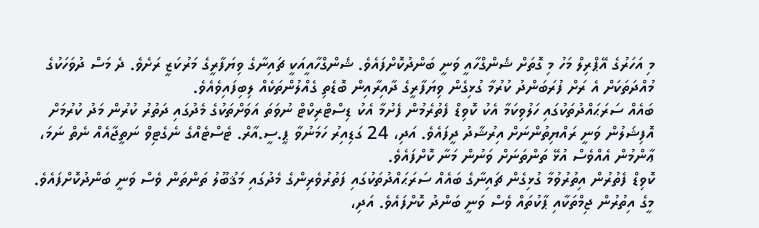މި އަހަރުގެ އޭޕްރިލް މަހު މި ގޮތަށް ޝެންގްހާއީ ވަނީ ބަންދުކޮށްފައެވެ. ޝެންގްހާއީއަކީ ޗައިނާގެ ވިޔަފާރީގެ މަރުކަޒީ ރަށެވެ. ދެ މަސް ދުވަހަކުގެ މުއްދަތަކަށް އެ ރަށް ފުރަބަންދު ކުރުމާ ގުޅިގެން ވިޔަފާރީގެ ދާއިރާއިން ބޮޑެތި ގެއްލުންތަކެއް ލިބިފައިވެއެވެ.
ބައެއް ސަރަޙައްދުތަކުގައި ހަލުވިކަމާ އެކު ކޮވިޑް ފެތުރެމުން ފެށުމާ އެކު ޑިސްޓްރިކްޓް ނުވަތަ އަވަށްތަކުގެ މެދުގައި ދަތުރު ކުރުން މަދު ކުރުމަށް އޮފިޝަލުން ވަނީ ރައްޔިތުންނަށް އިރުޝާދު ދީފައެވެ. އަދި، 24 ގަޑިއިރު ހަމަނުވާ ޕީ.ސީ.އާރް. ޓެސްޓެއްގެ ނެގެޓިވް ނަތީޖާއެއް ނެތް ނަމަ، ޢާންމުން އެއްވެސް އުޅޭ ތަންތަނަށް ވަނުން މަނާ ކޮށްފައެވެ.
ކޮވިޑް ފެތުރުން އިތުރުވުމާ ގުޅިގެން ޗައިނާގެ ބައެއް ސަރަޙައްދުތަކުގައި ފަތުރުވެރިންގެ މެދުގައި މަޤުބޫލު ތަންތަން ވެސް ވަނީ ބަންދުކޮށްފައެވެ. މީގެ އިތުރުން ޖިމްތަކާއި ޕާކުތައް ވެސް ވަނީ ބަންދު ކޮށްފައެވެ. އަދި،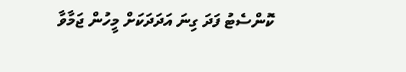ކޮންސެޓު ފަދަ ގިނަ އަދަދަކަށް މީހުން ޖަމާވާ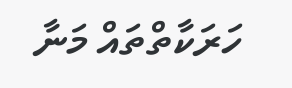ހަރަކާތްތައް މަނާ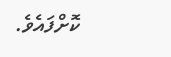ކޮށްފައެވެ.